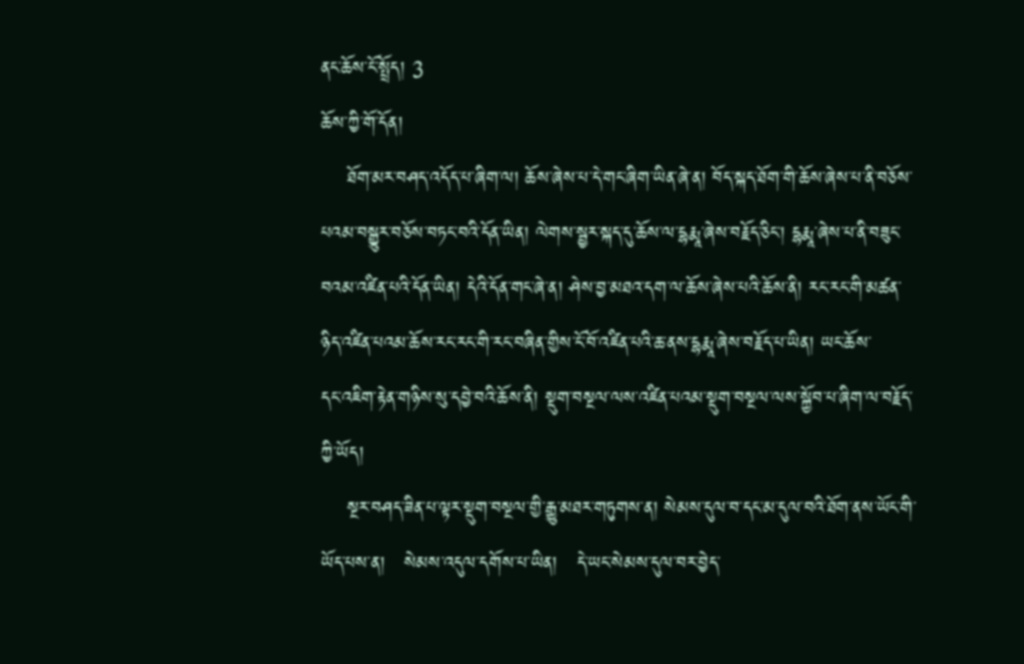ནང་ཆོས་ངོ་སྤྲོད། 3
ཆོས་ཀྱི་གོ་དོན།
    ཐོག་མར་བཤད་འདོད་པ་ཞིག་ལ། ཆོས་ཞེས་པ་དེ་གང་ཞིག་ཡིན་ཞེ་ན། བོད་སྐད་ཐོག་གི་ཆོས་ཞེས་པ་ནི་བཅོས་
པའམ་བསྒྱུར་བཅོས་བཏང་བའི་དོན་ཡིན། ལེགས་སྦྱར་སྐད་དུ་ཆོས་ལ་དྷརྨཱ་ཞེས་བརྗོད་ཅིང་། དྷརྨཱ་ཞེས་པ་ནི་བཟུང་
བའམ་འཛིན་པའི་དོན་ཡིན། དེའི་དོན་གང་ཞེ་ན། ཤེས་བྱ་མཐའ་དག་ལ་ཆོས་ཞེས་པའི་ཆོས་ནི། རང་རང་གི་མཚན་
ཉིད་འཛིན་པའམ་ཆོས་རང་རང་གི་རང་བཞིན་གྱིས་ངོ་བོ་འཛིན་པའི་ཆ་ནས་དྷརྨཱ་ཞེས་བརྗོད་པ་ཡིན། ཡང་ཆོས་
དང་འཇིག་རྟེན་གཉིས་སུ་དབྱེ་བའི་ཆོས་ནི། སྡུག་བསྔལ་ལས་འཛིན་པའམ་སྡུག་བསྔལ་ལས་སྐྱོབ་པ་ཞིག་ལ་བརྗོད་
ཀྱི་ཡོད།
    སྔར་བཤད་ཟིན་པ་ལྟར་སྡུག་བསྔལ་གྱི་རྒྱུ་མཐར་གཏུགས་ན། སེམས་དུལ་བ་དང་མ་དུལ་བའི་ཐོག་ནས་ཡོང་གི་
ཡོད་པས་ན།   སེམས་འདུལ་དགོས་པ་ཡིན།   དེ་ཡང་སེམས་དུལ་བར་བྱེད་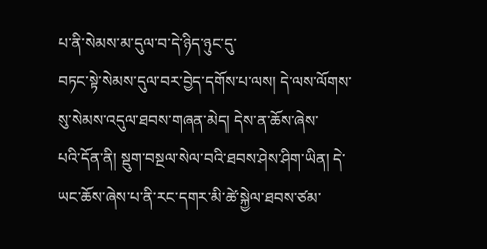པ་ནི་སེམས་མ་དུལ་བ་དེ་ཉིད་ཉུང་དུ་
བཏང་སྟེ་སེམས་དུལ་བར་བྱེད་དགོས་པ་ལས། དེ་ལས་ལོགས་སུ་སེམས་འདུལ་ཐབས་གཞན་མེད། དེས་ན་ཆོས་ཞེས་
པའི་དོན་ནི། སྡུག་བསྔལ་སེལ་བའི་ཐབས་ཤེས་ཤིག་ཡིན། དེ་ཡང་ཆོས་ཞེས་པ་ནི་རང་དགར་མི་ཚེ་སྐྱེལ་ཐབས་ཙམ་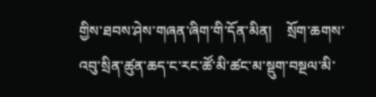གྱིས་ཐབས་ཤེས་གཞན་ཞིག་གི་དོན་མིན།    སྲོག་ཆགས་འབུ་སྲིན་ཚུན་ཆད་ང་རང་ཚོ་མི་ཚང་མ་སྡུག་བསྔལ་མི་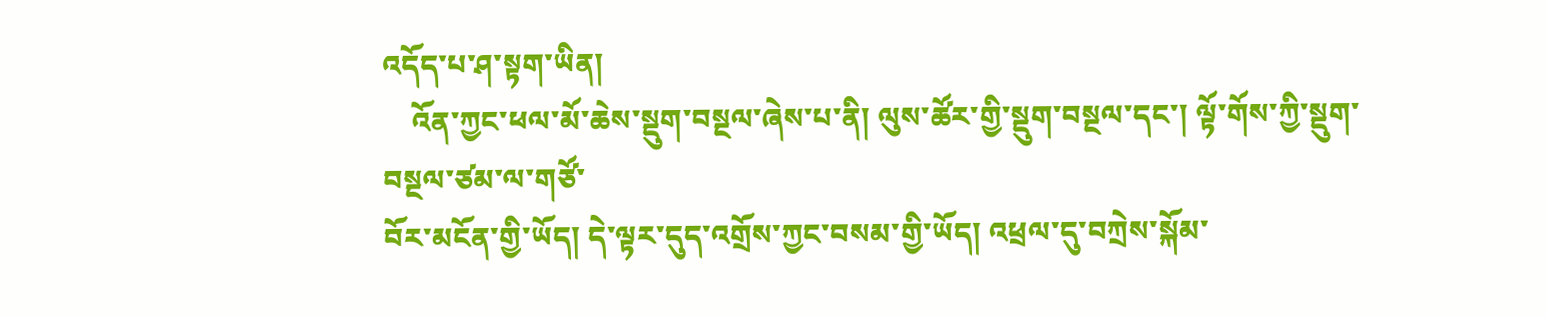འདོད་པ་ཤ་སྟག་ཡིན།
    འོན་ཀྱང་ཕལ་མོ་ཆེས་སྡུག་བསྔལ་ཞེས་པ་ནི། ལུས་ཚོར་གྱི་སྡུག་བསྔལ་དང་། ལྟོ་གོས་ཀྱི་སྡུག་བསྔལ་ཙམ་ལ་གཙོ་
བོར་མངོན་གྱི་ཡོད། དེ་ལྟར་དུད་འགྲོས་ཀྱང་བསམ་གྱི་ཡོད། འཕྲལ་དུ་བཀྲེས་སྐོམ་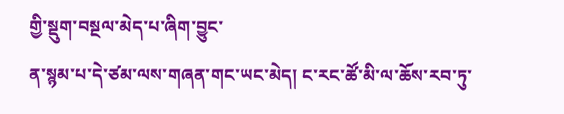གྱི་སྡུག་བསྔལ་མེད་པ་ཞིག་བྱུང་
ན་སྙམ་པ་དེ་ཙམ་ལས་གཞན་གང་ཡང་མེད། ང་རང་ཚོ་མི་ལ་ཆོས་རབ་ཏུ་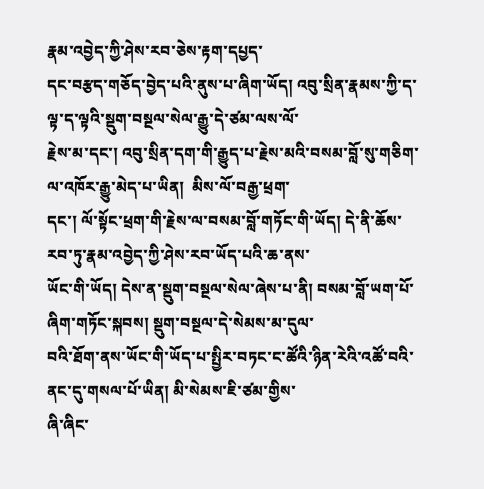རྣམ་འབྱེད་ཀྱི་ཤེས་རབ་ཅེས་རྟག་དཔྱད་
དང་བརྩད་གཅོད་བྱེད་པའི་ནུས་པ་ཞིག་ཡོད། འབུ་སྲིན་རྣམས་ཀྱི་ད་ལྟ་ད་ལྟའི་སྡུག་བསྔལ་སེལ་རྒྱུ་དེ་ཙམ་ལས་ལོ་
རྗེས་མ་དང་། འབུ་སྲིན་དག་གི་རྒྱུད་པ་རྗེས་མའི་བསམ་བློ་སུ་གཅིག་ལ་འཁོར་རྒྱུ་མེད་པ་ཡིན།  མིས་ལོ་བརྒྱ་ཕྲག་
དང་། ལོ་སྟོང་ཕྲག་གི་རྗེས་ལ་བསམ་བློ་གཏོང་གི་ཡོད། དེ་ནི་ཆོས་རབ་ཏུ་རྣམ་འབྱེད་ཀྱི་ཤེས་རབ་ཡོད་པའི་ཆ་ནས་
ཡོང་གི་ཡོད། དེས་ན་སྡུག་བསྔལ་སེལ་ཞེས་པ་ནི། བསམ་བློ་ཡག་པོ་ཞིག་གཏོང་སྐབས། སྡུག་བསྔལ་དེ་སེམས་མ་དུལ་
བའི་ཐོག་ནས་ཡོང་གི་ཡོད་པ་སྤྱིར་བཏང་ང་ཚོའི་ཉིན་རེའི་འཚོ་བའི་ནང་དུ་གསལ་པོ་ཡིན། མི་སེམས་ཇི་ཙམ་གྱིས་
ཞི་ཞིང་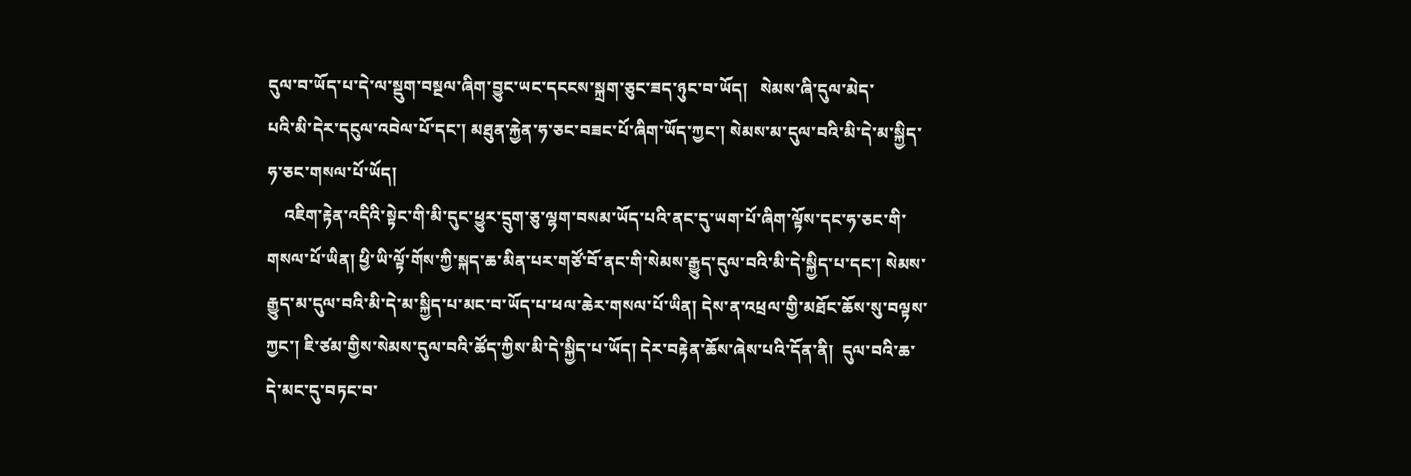དུལ་བ་ཡོད་པ་དེ་ལ་སྡུག་བསྔལ་ཞིག་བྱུང་ཡང་དངངས་སྐྲག་ཅུང་ཟད་ཉུང་བ་ཡོད།   སེམས་ཞི་དུལ་མེད་
པའི་མི་དེར་དངུལ་འབེལ་པོ་དང་། མཐུན་རྐྱེན་ཧ་ཅང་བཟང་པོ་ཞིག་ཡོད་ཀྱང་། སེམས་མ་དུལ་བའི་མི་དེ་མ་སྐྱིད་
ཧ་ཅང་གསལ་པོ་ཡོད།
    འཇིག་རྟེན་འདིའི་སྟེང་གི་མི་དུང་ཕྱུར་དྲུག་ཅུ་ལྷག་བསམ་ཡོད་པའི་ནང་དུ་ཡག་པོ་ཞིག་ལྟོས་དང་ཧ་ཅང་གི་
གསལ་པོ་ཡིན། ཕྱི་ཡི་ལྟོ་གོས་ཀྱི་སྐད་ཆ་མིན་པར་གཙོ་བོ་ནང་གི་སེམས་རྒྱུད་དུལ་བའི་མི་དེ་སྐྱིད་པ་དང་། སེམས་
རྒྱུད་མ་དུལ་བའི་མི་དེ་མ་སྐྱིད་པ་མང་བ་ཡོད་པ་ཕལ་ཆེར་གསལ་པོ་ཡིན། དེས་ན་འཕྲལ་གྱི་མཐོང་ཆོས་སུ་བལྟས་
ཀྱང་། ཇི་ཙམ་གྱིས་སེམས་དུལ་བའི་ཚོད་ཀྱིས་མི་དེ་སྐྱིད་པ་ཡོད། དེར་བརྟེན་ཆོས་ཞེས་པའི་དོན་ནི།  དུལ་བའི་ཆ་
དེ་མང་དུ་བཏང་བ་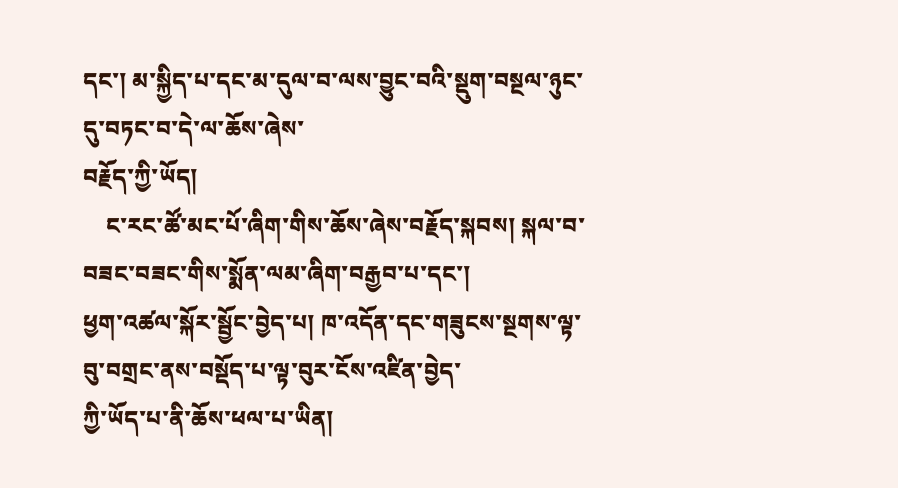དང་། མ་སྐྱིད་པ་དང་མ་དུལ་བ་ལས་བྱུང་བའི་སྡུག་བསྔལ་ཉུང་དུ་བཏང་བ་དེ་ལ་ཆོས་ཞེས་
བརྗོད་ཀྱི་ཡོད།
    ང་རང་ཚོ་མང་པོ་ཞིག་གིས་ཆོས་ཞེས་བརྗོད་སྐབས། སྐལ་བ་བཟང་བཟང་གིས་སྨོན་ལམ་ཞིག་བརྒྱབ་པ་དང་།
ཕྱག་འཚལ་སྐོར་སྦྱོང་བྱེད་པ། ཁ་འདོན་དང་གཟུངས་སྔགས་ལྟ་བུ་བགྲང་ནས་བསྡོད་པ་ལྟ་བུར་ངོས་འཛིན་བྱེད་
ཀྱི་ཡོད་པ་ནི་ཆོས་ཕལ་པ་ཡིན།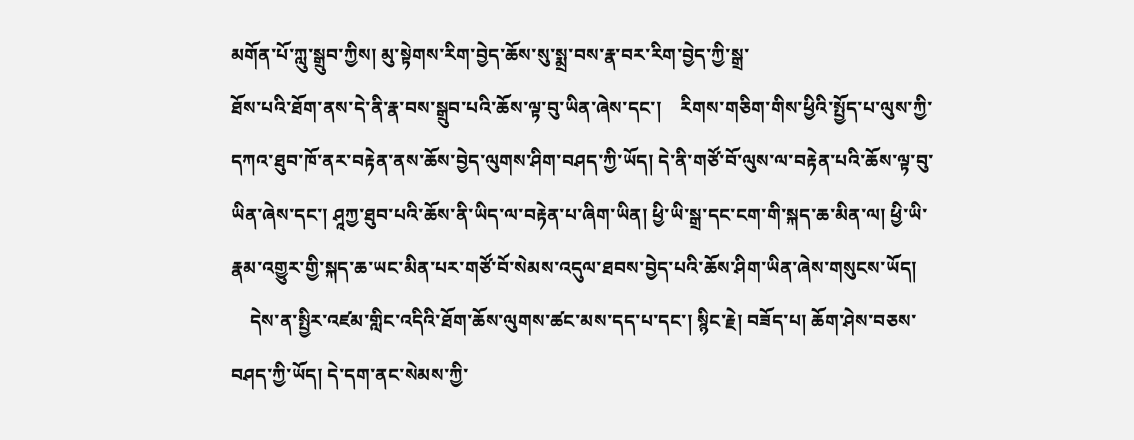མགོན་པོ་ཀླུ་སྒྲུབ་ཀྱིས། མུ་སྟེགས་རིག་བྱེད་ཆོས་སུ་སྨྲ་བས་རྣ་བར་རིག་བྱེད་ཀྱི་སྒྲ་
ཐོས་པའི་ཐོག་ནས་དེ་ནི་རྣ་བས་སྒྲུབ་པའི་ཆོས་ལྟ་བུ་ཡིན་ཞེས་དང་།    རིགས་གཅིག་གིས་ཕྱིའི་སྤྱོད་པ་ལུས་ཀྱི་
དཀའ་ཐུབ་ཁོ་ནར་བརྟེན་ནས་ཆོས་བྱེད་ལུགས་ཤིག་བཤད་ཀྱི་ཡོད། དེ་ནི་གཙོ་བོ་ལུས་ལ་བརྟེན་པའི་ཆོས་ལྟ་བུ་
ཡིན་ཞེས་དང་། ཤཱཀྱ་ཐུབ་པའི་ཆོས་ནི་ཡིད་ལ་བརྟེན་པ་ཞིག་ཡིན། ཕྱི་ཡི་སྒྲ་དང་ངག་གི་སྐད་ཆ་མིན་ལ། ཕྱི་ཡི་
རྣམ་འགྱུར་གྱི་སྐད་ཆ་ཡང་མིན་པར་གཙོ་བོ་སེམས་འདུལ་ཐབས་བྱེད་པའི་ཆོས་ཤིག་ཡིན་ཞེས་གསུངས་ཡོད།
    དེས་ན་སྤྱིར་འཛམ་གླིང་འདིའི་ཐོག་ཆོས་ལུགས་ཚང་མས་དད་པ་དང་། སྙིང་རྗེ། བཟོད་པ། ཆོག་ཤེས་བཅས་
བཤད་ཀྱི་ཡོད། དེ་དག་ནང་སེམས་ཀྱི་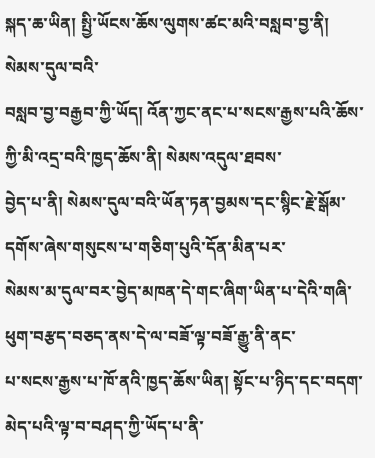སྐད་ཆ་ཡིན། སྤྱི་ཡོངས་ཆོས་ལུགས་ཚང་མའི་བསླབ་བྱ་ནི། སེམས་དུལ་བའི་
བསླབ་བྱ་བརྒྱབ་ཀྱི་ཡོད། འོན་ཀྱང་ནང་པ་སངས་རྒྱས་པའི་ཆོས་ཀྱི་མི་འདྲ་བའི་ཁྱད་ཆོས་ནི། སེམས་འདུལ་ཐབས་
བྱེད་པ་ནི། སེམས་དུལ་བའི་ཡོན་ཏན་བྱམས་དང་སྙིང་རྗེ་སྒོམ་དགོས་ཞེས་གསུངས་པ་གཅིག་པུའི་དོན་མིན་པར་
སེམས་མ་དུལ་བར་བྱེད་མཁན་དེ་གང་ཞིག་ཡིན་པ་དེའི་གཞི་ཕུག་བརྩད་བཅད་ནས་དེ་ལ་བཟོ་ལྟ་བཟོ་རྒྱུ་ནི་ནང་
པ་སངས་རྒྱས་པ་ཁོ་ནའི་ཁྱད་ཆོས་ཡིན། སྟོང་པ་ཉིད་དང་བདག་མེད་པའི་ལྟ་བ་བཤད་ཀྱི་ཡོད་པ་ནི་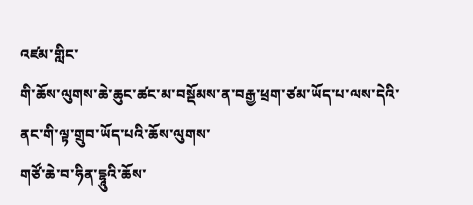འཛམ་གླིང་
གི་ཆོས་ལུགས་ཆེ་ཆུང་ཚང་མ་བསྡོམས་ན་བརྒྱ་ཕྲག་ཙམ་ཡོད་པ་ལས་དེའི་ནང་གི་ལྟ་གྲུབ་ཡོད་པའི་ཆོས་ལུགས་
གཙོ་ཆེ་བ་ཧིན་དྷཱུའི་ཆོས་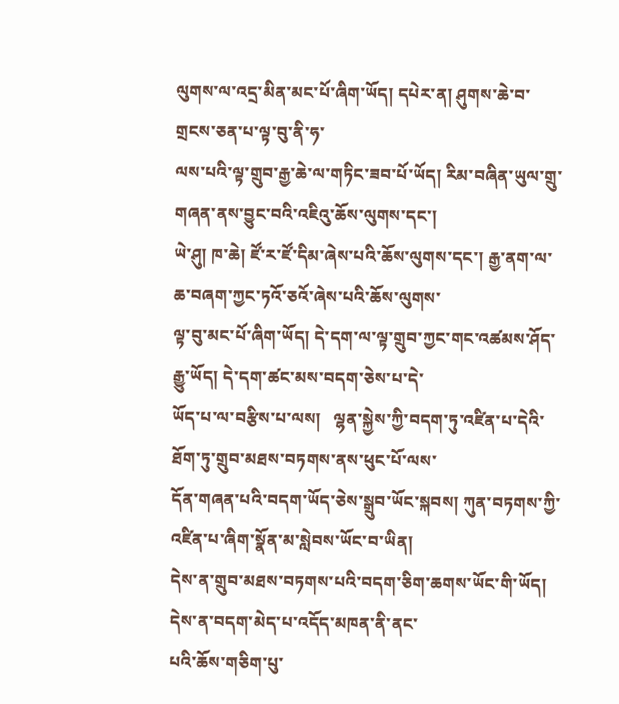ལུགས་ལ་འདྲ་མིན་མང་པོ་ཞིག་ཡོད། དཔེར་ན། ཤུགས་ཆེ་བ་གྲངས་ཅན་པ་ལྟ་བུ་ནི་ཧ་
ལས་པའི་ལྟ་གྲུབ་རྒྱ་ཆེ་ལ་གཏིང་ཟབ་པོ་ཡོད། རིམ་བཞིན་ཡུལ་གྲུ་གཞན་ནས་བྱུང་བའི་འཇིའུ་ཆོས་ལུགས་དང་།
ཡེ་ཤུ། ཁ་ཆེ། ཛོ་ར་ཛོ་དིམ་ཞེས་པའི་ཆོས་ལུགས་དང་། རྒྱ་ནག་ལ་ཆ་བཞག་ཀྱང་ཏའོ་ཅའོ་ཞེས་པའི་ཆོས་ལུགས་
ལྟ་བུ་མང་པོ་ཞིག་ཡོད། དེ་དག་ལ་ལྟ་གྲུབ་ཀྱང་གང་འཚམས་ཤོད་རྒྱུ་ཡོད། དེ་དག་ཚང་མས་བདག་ཅེས་པ་དེ་
ཡོད་པ་ལ་བརྩིས་པ་ལས།   ལྷན་སྐྱེས་ཀྱི་བདག་ཏུ་འཛིན་པ་དེའི་ཐོག་ཏུ་གྲུབ་མཐས་བཏགས་ནས་ཕུང་པོ་ལས་
དོན་གཞན་པའི་བདག་ཡོད་ཅེས་སྒྲུབ་ཡོང་སྐབས། ཀུན་བཏགས་ཀྱི་འཛིན་པ་ཞིག་སྣོན་མ་སླེབས་ཡོང་བ་ཡིན།
དེས་ན་གྲུབ་མཐས་བཏགས་པའི་བདག་ཅིག་ཆགས་ཡོང་གི་ཡོད། དེས་ན་བདག་མེད་པ་འདོད་མཁན་ནི་ནང་
པའི་ཆོས་གཅིག་པུ་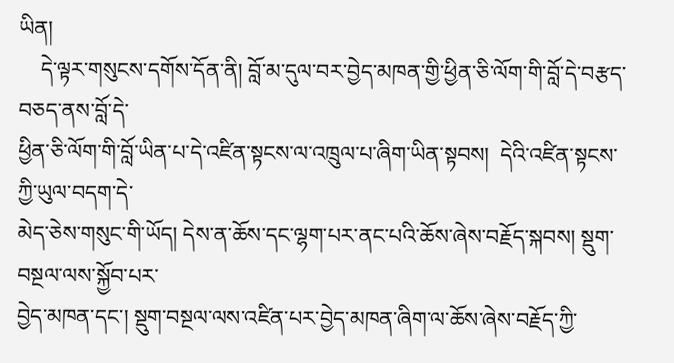ཡིན།
    དེ་ལྟར་གསུངས་དགོས་དོན་ནི། བློ་མ་དུལ་བར་བྱེད་མཁན་གྱི་ཕྱིན་ཅི་ལོག་གི་བློ་དེ་བརྩད་བཅད་ནས་བློ་དེ་
ཕྱིན་ཅི་ལོག་གི་བློ་ཡིན་པ་དེ་འཛིན་སྟངས་ལ་འཁྲུལ་པ་ཞིག་ཡིན་སྟབས།  དེའི་འཛིན་སྟངས་ཀྱི་ཡུལ་བདག་དེ་
མེད་ཅེས་གསུང་གི་ཡོད། དེས་ན་ཆོས་དང་ལྷག་པར་ནང་པའི་ཆོས་ཞེས་བརྗོད་སྐབས། སྡུག་བསྔལ་ལས་སྐྱོབ་པར་
བྱེད་མཁན་དང་། སྡུག་བསྔལ་ལས་འཛིན་པར་བྱེད་མཁན་ཞིག་ལ་ཆོས་ཞེས་བརྗོད་ཀྱི་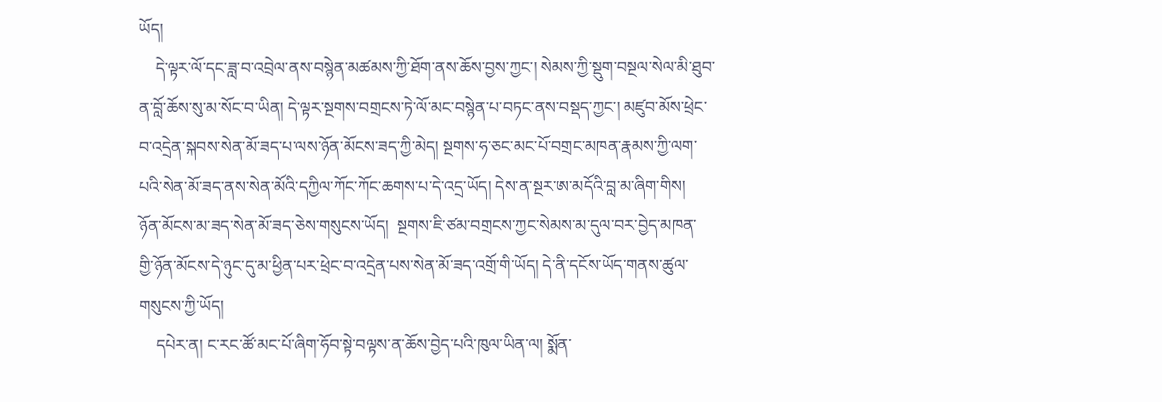ཡོད།
    དེ་ལྟར་ལོ་དང་ཟླ་བ་འབྲེལ་ནས་བསྙེན་མཚམས་ཀྱི་ཐོག་ནས་ཆོས་བྱས་ཀྱང་། སེམས་ཀྱི་སྡུག་བསྔལ་སེལ་མི་ཐུབ་
ན་བློ་ཆོས་སུ་མ་སོང་བ་ཡིན། དེ་ལྟར་སྔགས་བགྲངས་ཏེ་ལོ་མང་བསྙེན་པ་བཏང་ནས་བསྡད་ཀྱང་། མཛུབ་མོས་ཕྲེང་
བ་འདྲེན་སྐབས་སེན་མོ་ཟད་པ་ལས་ཉོན་མོངས་ཟད་ཀྱི་མེད། སྔགས་ཧ་ཅང་མང་པོ་བགྲང་མཁན་རྣམས་ཀྱི་ལག་
པའི་སེན་མོ་ཟད་ནས་སེན་མོའི་དཀྱིལ་ཀོང་ཀོང་ཆགས་པ་དེ་འདྲ་ཡོད། དེས་ན་སྔར་ཨ་མདོའི་བླ་མ་ཞིག་གིས།
ཉོན་མོངས་མ་ཟད་སེན་མོ་ཟད་ཅེས་གསུངས་ཡོད།  སྔགས་ཇི་ཙམ་བགྲངས་ཀྱང་སེམས་མ་དུལ་བར་བྱེད་མཁན་
གྱི་ཉོན་མོངས་དེ་ཉུང་དུ་མ་ཕྱིན་པར་ཕྲེང་བ་འདྲེན་པས་སེན་མོ་ཟད་འགྲོ་གི་ཡོད། དེ་ནི་དངོས་ཡོད་གནས་ཚུལ་
གསུངས་ཀྱི་ཡོད།
    དཔེར་ན། ང་རང་ཚོ་མང་པོ་ཞིག་ཧོབ་སྟེ་བལྟས་ན་ཆོས་བྱེད་པའི་ཁུལ་ཡིན་ལ། སྨོན་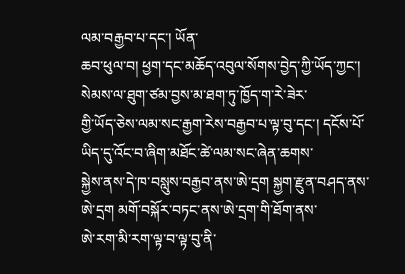ལམ་བརྒྱབ་པ་དང་། ཡོན་
ཆབ་ཕུལ་བ། ཕྱག་དང་མཆོད་འབུལ་སོགས་བྱེད་ཀྱི་ཡོད་ཀྱང་། སེམས་ལ་ཐུག་ཙམ་བྱས་མ་ཐག་ཏུ་ཁྱོད་ག་རེ་ཟེར་
གྱི་ཡོད་ཅེས་ལམ་སང་རྒྱག་རེས་བརྒྱབ་པ་ལྟ་བུ་དང་། དངོས་པོ་ཡིད་དུ་འོང་བ་ཞིག་མཐོང་ཚེ་ལམ་སང་ཞེན་ཆགས་
སྐྱེས་ནས་དེ་ཁ་བསླུས་བརྒྱབ་ནས་ཨེ་དྲག སྐྱག་རྫུན་བཤད་ནས་ཨེ་དྲག མགོ་བསྐོར་བཏང་ནས་ཨེ་དྲག་གི་ཐོག་ནས་
ཨེ་རག་མི་རག་ལྟ་བ་ལྟ་བུ་ནི་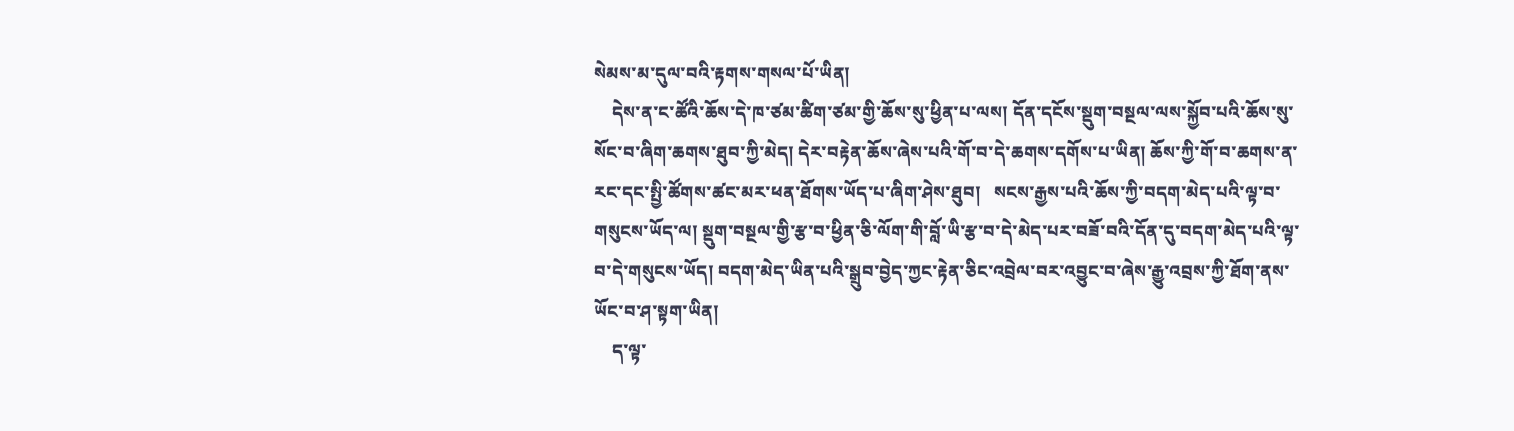སེམས་མ་དུལ་བའི་རྟགས་གསལ་པོ་ཡིན།
    དེས་ན་ང་ཚོའི་ཆོས་དེ་ཁ་ཙམ་ཚིག་ཙམ་གྱི་ཆོས་སུ་ཕྱིན་པ་ལས། དོན་དངོས་སྡུག་བསྔལ་ལས་སྐྱོབ་པའི་ཆོས་སུ་
སོང་བ་ཞིག་ཆགས་ཐུབ་ཀྱི་མེད། དེར་བརྟེན་ཆོས་ཞེས་པའི་གོ་བ་དེ་ཆགས་དགོས་པ་ཡིན། ཆོས་ཀྱི་གོ་བ་ཆགས་ན་
རང་དང་སྤྱི་ཚོགས་ཚང་མར་ཕན་ཐོགས་ཡོད་པ་ཞིག་ཤེས་ཐུབ།   སངས་རྒྱས་པའི་ཆོས་ཀྱི་བདག་མེད་པའི་ལྟ་བ་
གསུངས་ཡོད་ལ། སྡུག་བསྔལ་གྱི་རྩ་བ་ཕྱིན་ཅི་ལོག་གི་བློ་ཡི་རྩ་བ་དེ་མེད་པར་བཟོ་བའི་དོན་དུ་བདག་མེད་པའི་ལྟ་
བ་དེ་གསུངས་ཡོད། བདག་མེད་ཡིན་པའི་སྒྲུབ་བྱེད་ཀྱང་རྟེན་ཅིང་འབྲེལ་བར་འབྱུང་བ་ཞེས་རྒྱུ་འབྲས་ཀྱི་ཐོག་ནས་
ཡོང་བ་ཤ་སྟག་ཡིན།
    ད་ལྟ་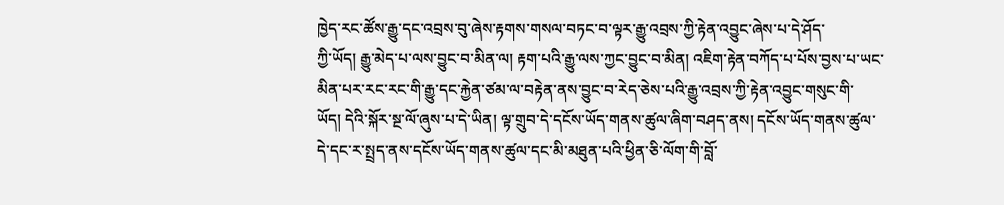ཁྱེད་རང་ཚོས་རྒྱུ་དང་འབྲས་བུ་ཞེས་རྟགས་གསལ་བཏང་བ་ལྟར་རྒྱུ་འབྲས་ཀྱི་རྟེན་འབྱུང་ཞེས་པ་དེ་ཤོད་
ཀྱི་ཡོད། རྒྱུ་མེད་པ་ལས་བྱུང་བ་མིན་ལ། རྟག་པའི་རྒྱུ་ལས་ཀྱང་བྱུང་བ་མིན། འཇིག་རྟེན་བཀོད་པ་པོས་བྱས་པ་ཡང་
མིན་པར་རང་རང་གི་རྒྱུ་དང་རྐྱེན་ཙམ་ལ་བརྟེན་ནས་བྱུང་བ་རེད་ཅེས་པའི་རྒྱུ་འབྲས་ཀྱི་རྟེན་འབྱུང་གསུང་གི་
ཡོད། དེའི་སྐོར་སྔ་ལོ་ཞུས་པ་དེ་ཡིན། ལྟ་གྲུབ་དེ་དངོས་ཡོད་གནས་ཚུལ་ཞིག་བཤད་ནས། དངོས་ཡོད་གནས་ཚུལ་
དེ་དང་ར་སྤྲད་ནས་དངོས་ཡོད་གནས་ཚུལ་དང་མི་མཐུན་པའི་ཕྱིན་ཅི་ལོག་གི་བློ་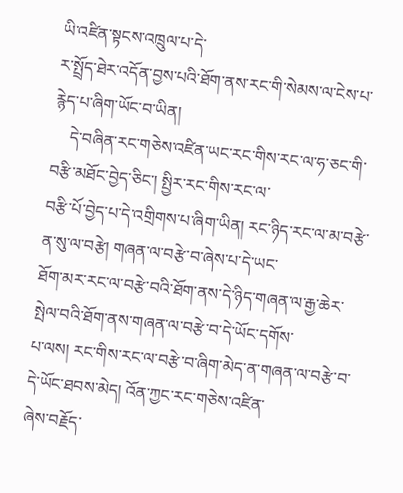ཡི་འཛིན་སྟངས་འཁྲུལ་པ་དེ་
ར་སྤྲོད་ཐེར་འདོན་བྱས་པའི་ཐོག་ནས་རང་གི་སེམས་ལ་ངེས་པ་རྙེད་པ་ཞིག་ཡོང་བ་ཡིན།
    དེ་བཞིན་རང་གཅེས་འཛིན་ཡང་རང་གིས་རང་ལ་ཧ་ཅང་གི་བརྩི་མཐོང་བྱེད་ཅིང་། སྤྱིར་རང་གིས་རང་ལ་
བརྩི་པོ་བྱེད་པ་དེ་འགྲིགས་པ་ཞིག་ཡིན། རང་ཉིད་རང་ལ་མ་བརྩེ་ན་སུ་ལ་བརྩེ། གཞན་ལ་བརྩེ་བ་ཞེས་པ་དེ་ཡང་
ཐོག་མར་རང་ལ་བརྩེ་བའི་ཐོག་ནས་དེ་ཉིད་གཞན་ལ་རྒྱ་ཆེར་སྤེལ་བའི་ཐོག་ནས་གཞན་ལ་བརྩེ་བ་དེ་ཡོང་དགོས་
པ་ལས། རང་གིས་རང་ལ་བརྩེ་བ་ཞིག་མེད་ན་གཞན་ལ་བརྩེ་བ་དེ་ཡོང་ཐབས་མེད། འོན་ཀྱང་རང་གཅེས་འཛིན་
ཞེས་བརྗོད་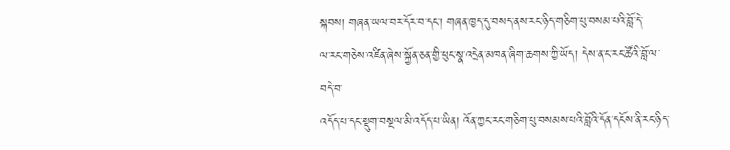སྐབས། གཞན་ཡལ་བར་དོར་བ་དང་། གཞན་ཁྱད་དུ་བསད་ནས་རང་ཉིད་གཅིག་པུ་བསམ་པའི་བློ་དེ་
ལ་རང་གཅེས་འཛིན་ཞེས་སྐྱོན་ཅན་གྱི་ཕུང་སྣ་འདྲེན་མཁན་ཞིག་ཆགས་ཀྱི་ཡོད། དེས་ན་ང་རང་ཚོའི་བློ་ལ་བདེ་བ་
འདོད་པ་དང་སྡུག་བསྔལ་མི་འདོད་པ་ཡིན། འོན་ཀྱང་རང་གཅིག་པུ་བསམས་པའི་བློའི་དོན་དངོས་ནི་རང་ཉིད་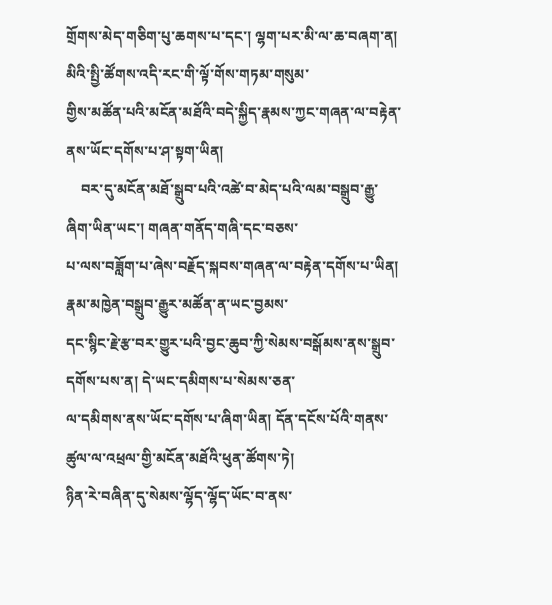གྲོགས་མེད་གཅིག་པུ་ཆགས་པ་དང་། ལྷག་པར་མི་ལ་ཆ་བཞག་ན། མིའི་སྤྱི་ཚོགས་འདི་རང་གི་ལྟོ་གོས་གཏམ་གསུམ་
གྱིས་མཚོན་པའི་མངོན་མཐོའི་བདེ་སྐྱིད་རྣམས་ཀྱང་གཞན་ལ་བརྟེན་ནས་ཡོང་དགོས་པ་ཤ་སྟག་ཡིན།
    བར་དུ་མངོན་མཐོ་སྒྲུབ་པའི་འཚེ་བ་མེད་པའི་ལམ་བསྒྲུབ་རྒྱུ་ཞིག་ཡིན་ཡང་། གཞན་གནོད་གཞི་དང་བཅས་
པ་ལས་བཟློག་པ་ཞེས་བརྗོད་སྐབས་གཞན་ལ་བརྟེན་དགོས་པ་ཡིན། རྣམ་མཁྱེན་བསྒྲུབ་རྒྱུར་མཚོན་ན་ཡང་བྱམས་
དང་སྙིང་རྗེ་རྩ་བར་གྱུར་པའི་བྱང་ཆུབ་ཀྱི་སེམས་བསྒོམས་ནས་སྒྲུབ་དགོས་པས་ན། དེ་ཡང་དམིགས་པ་སེམས་ཅན་
ལ་དམིགས་ནས་ཡོང་དགོས་པ་ཞིག་ཡིན། དོན་དངོས་པོའི་གནས་ཚུལ་ལ་འཕྲལ་གྱི་མངོན་མཐོའི་ཕུན་ཚོགས་ཏེ།
ཉིན་རེ་བཞིན་དུ་སེམས་ལྷོད་ལྷོད་ཡོང་བ་ནས་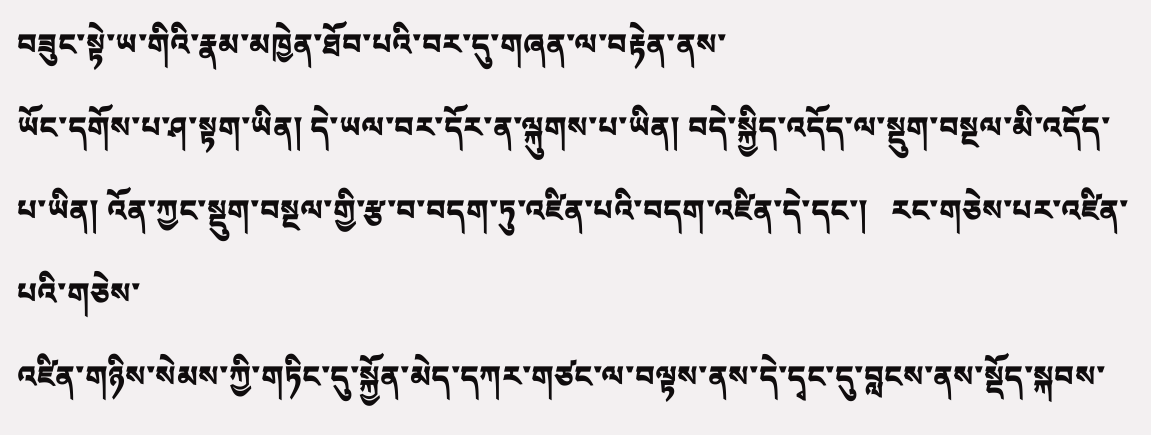བཟུང་སྟེ་ཡ་གིའི་རྣམ་མཁྱེན་ཐོབ་པའི་བར་དུ་གཞན་ལ་བརྟེན་ནས་
ཡོང་དགོས་པ་ཤ་སྟག་ཡིན། དེ་ཡལ་བར་དོར་ན་ལྐུགས་པ་ཡིན། བདེ་སྐྱིད་འདོད་ལ་སྡུག་བསྔལ་མི་འདོད་པ་ཡིན། འོན་ཀྱང་སྡུག་བསྔལ་གྱི་རྩ་བ་བདག་ཏུ་འཛིན་པའི་བདག་འཛིན་དེ་དང་།   རང་གཅེས་པར་འཛིན་པའི་གཅེས་
འཛིན་གཉིས་སེམས་ཀྱི་གཏིང་དུ་སྐྱོན་མེད་དཀར་གཙང་ལ་བལྟས་ནས་དེ་དྭང་དུ་བླངས་ནས་སྡོད་སྐབས་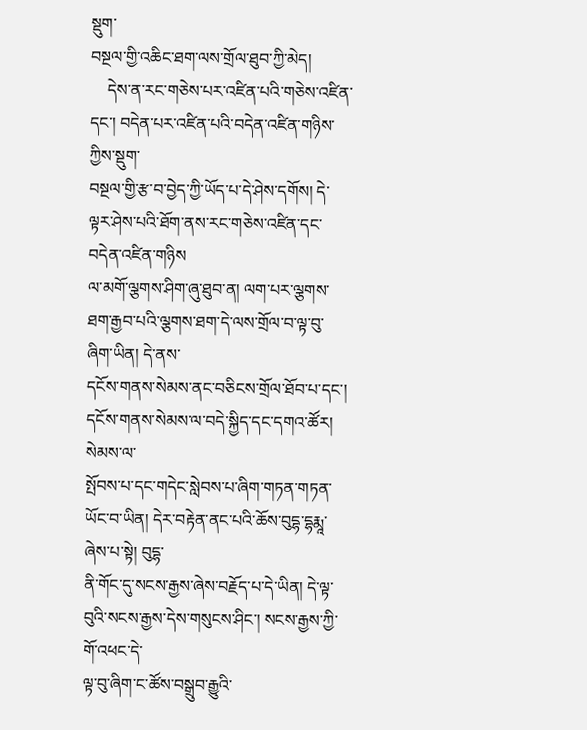སྡུག་
བསྔལ་གྱི་འཆིང་ཐག་ལས་གྲོལ་ཐུབ་ཀྱི་མེད།
    དེས་ན་རང་གཅེས་པར་འཛིན་པའི་གཅེས་འཛིན་དང་། བདེན་པར་འཛིན་པའི་བདེན་འཛིན་གཉིས་ཀྱིས་སྡུག་
བསྔལ་གྱི་རྩ་བ་བྱེད་ཀྱི་ཡོད་པ་དེ་ཤེས་དགོས། དེ་ལྟར་ཤེས་པའི་ཐོག་ནས་རང་གཅེས་འཛིན་དང་བདེན་འཛིན་གཉིས
ལ་མགོ་ལྕགས་ཤིག་ཞུ་ཐུབ་ན། ལག་པར་ལྕགས་ཐག་རྒྱབ་པའི་ལྕགས་ཐག་དེ་ལས་གྲོལ་བ་ལྟ་བུ་ཞིག་ཡིན། དེ་ནས་
དངོས་གནས་སེམས་ནང་བཅིངས་གྲོལ་ཐོབ་པ་དང་། དངོས་གནས་སེམས་ལ་བདེ་སྐྱིད་དང་དགའ་ཚོར། སེམས་ལ་
སྤོབས་པ་དང་གདེང་སླེབས་པ་ཞིག་གཏན་གཏན་ཡོང་བ་ཡིན། དེར་བརྟེན་ནང་པའི་ཆོས་བུདྷ་དྷརྨཱ་ཞེས་པ་སྟེ། བུདྷ་
ནི་གོང་དུ་སངས་རྒྱས་ཞེས་བརྗོད་པ་དེ་ཡིན། དེ་ལྟ་བུའི་སངས་རྒྱས་དེས་གསུངས་ཤིང་། སངས་རྒྱས་ཀྱི་གོ་འཕང་དེ་
ལྟ་བུ་ཞིག་ང་ཚོས་བསྒྲུབ་རྒྱུའི་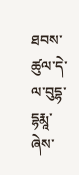ཐབས་ཚུལ་དེ་ལ་བུདྷ་དྷརྨཱ་ཞེས་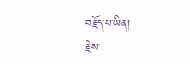བརྗོད་པ་ཡིན།                               རྗེས་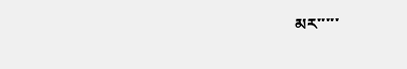མར་་་་་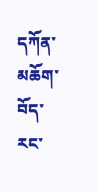དཀོན་མཆོག་བོད་རང་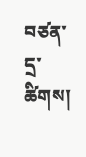བཙན་དྲ་ཚིགས།